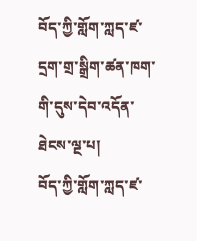བོད་ཀྱི་གློག་ཀླད་ཛ་དྲག་གྲ་སྒྲིག་ཚན་ཁག་གི་དུས་དེབ་འདོན་ཐེངས་ལྔ་པ།
བོད་ཀྱི་གློག་ཀླད་ཛ་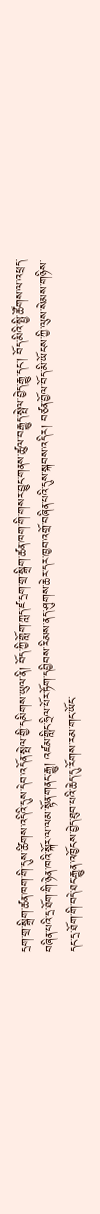དྲག་གྲ་སྒྲིག་ཚན་ཁག་གི་དུས་ཚིགས་འདིའི་དུས་དེབ་འདོན་སྤེལ་གྱི་དམིགས་ཡུལ་ནི། བོད་ཀྱི་གློག་ཀླད་ཛ་དྲག་གྲ་སྒྲིག་ཚན་ཁག་གི་གསར་བྱུང་གནས་ཚུལ་བརྒྱུད་སྤེལ་བྱེད་རྒྱུ་དང་། བོད་མིའི་སྤྱི་ཚོགས་ལ་འཕྲད་བཞིན་པའི་དྲ་ཐོག་གི་ཉེན་ཁའི་སྐོར་ལ་ལམ་སྟོན་གནང་རྒྱུ། འཛམ་གླིང་ཧྲིལ་པོར་ཏོག་དབྱིབས་རིམས་ནད་ཤུགས་ཆེར་དར་ཁྱབ་འགྲོ་བཞིན་པའི་དུས་སྐབས་འདིར། བཙན་བྱོལ་བོད་མི་ཡོངས་ཀྱི་ལུས་སེམས་གཉིས་དང་དྲ་ཐོག་གི་བདེ་ཐང་རྒྱུན་འཁྱོངས་བྱེད་ཐུབ་པའི་ཆེད་དུ་རོགས་རམ་གང་ཡོང་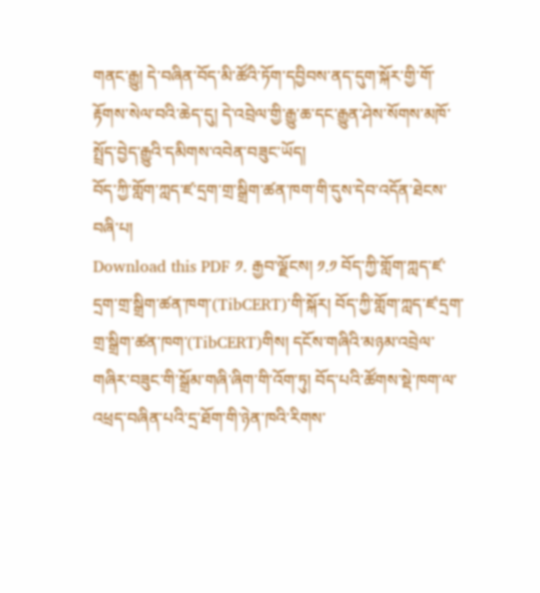གནང་རྒྱུ། དེ་བཞིན་བོད་མི་ཚོའི་ཏོག་དབྱིབས་ནད་དུག་སྐོར་གྱི་གོ་རྟོགས་སེལ་བའི་ཆེད་དུ། དེ་འབྲེལ་གྱི་རྒྱུ་ཆ་དང་རྒྱུན་ཤེས་སོགས་མཁོ་སྤྲོད་བྱེད་རྒྱུའི་དམིགས་འབེན་བཟུང་ཡོད།
བོད་ཀྱི་གློག་ཀླད་ཛ་དྲག་གྲ་སྒྲིག་ཚན་ཁག་གི་དུས་དེབ་འདོན་ཐེངས་བཞི་པ།
Download this PDF ༡. རྒྱབ་ལྗོངས། ༡.༡ བོད་ཀྱི་གློག་ཀླད་ཛ་དྲག་གྲ་སྒྲིག་ཚན་ཁག་(TibCERT)་གི་སྐོར། བོད་ཀྱི་གློག་ཀླད་ཛ་དྲག་གྲ་སྒྲིག་ཚན་ཁག་(TibCERT)གིས། དངོས་གཞིའི་མཉམ་འབྲེལ་གཞིར་བཟུང་གི་སྒྲོམ་གཞི་ཞིག་གི་འོག་ཏུ། བོད་པའི་ཚོགས་སྡེ་ཁག་ལ་འཕྲད་བཞིན་པའི་དྲ་ཐོག་གི་ཉེན་ཁའི་རིགས་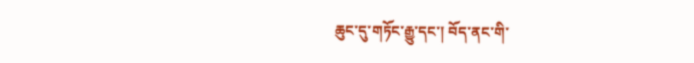ཆུང་དུ་གཏོང་རྒྱུ་དང་། བོད་ནང་གི་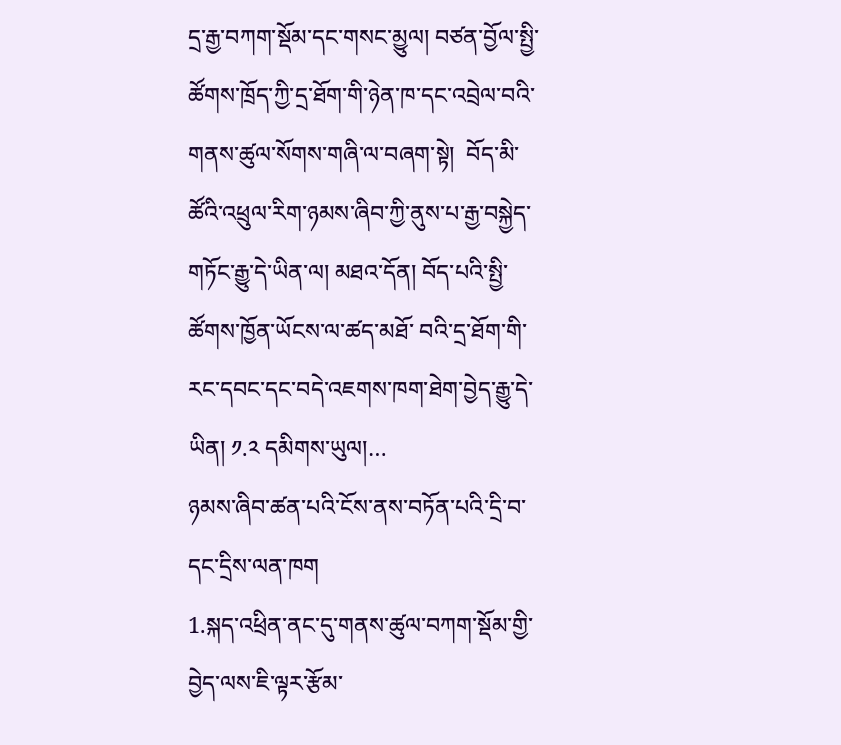དྲ་རྒྱ་བཀག་སྡོམ་དང་གསང་མྱུལ། བཙན་བྱོལ་སྤྱི་ཚོགས་ཁྲོད་ཀྱི་དྲ་ཐོག་གི་ཉེན་ཁ་དང་འབྲེལ་བའི་གནས་ཚུལ་སོགས་གཞི་ལ་བཞག་སྟེ།  བོད་མི་ཚོའི་འཕྲུལ་རིག་ཉམས་ཞིབ་ཀྱི་ནུས་པ་རྒྱ་བསྐྱེད་གཏོང་རྒྱུ་དེ་ཡིན་ལ། མཐའ་དོན། བོད་པའི་སྤྱི་ཚོགས་ཁྱོན་ཡོངས་ལ་ཚད་མཐོ་ བའི་དྲ་ཐོག་གི་རང་དབང་དང་བདེ་འཇགས་ཁག་ཐེག་བྱེད་རྒྱུ་དེ་ཡིན། ༡.༢ དམིགས་ཡུལ།…
ཉམས་ཞིབ་ཚན་པའི་ངོས་ནས་བཏོན་པའི་དྲི་བ་དང་དྲིས་ལན་ཁག
1.སྐད་འཕྲིན་ནང་དུ་གནས་ཚུལ་བཀག་སྡོམ་གྱི་བྱེད་ལས་ཇི་ལྟར་རྩོམ་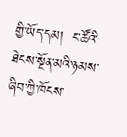གྱི་ཡོད་དམ།  ང་ཚོའི་ཐེངས་སྔོན་མའི་ཉམས་ཞིབ་ཀྱི་ཁོངས་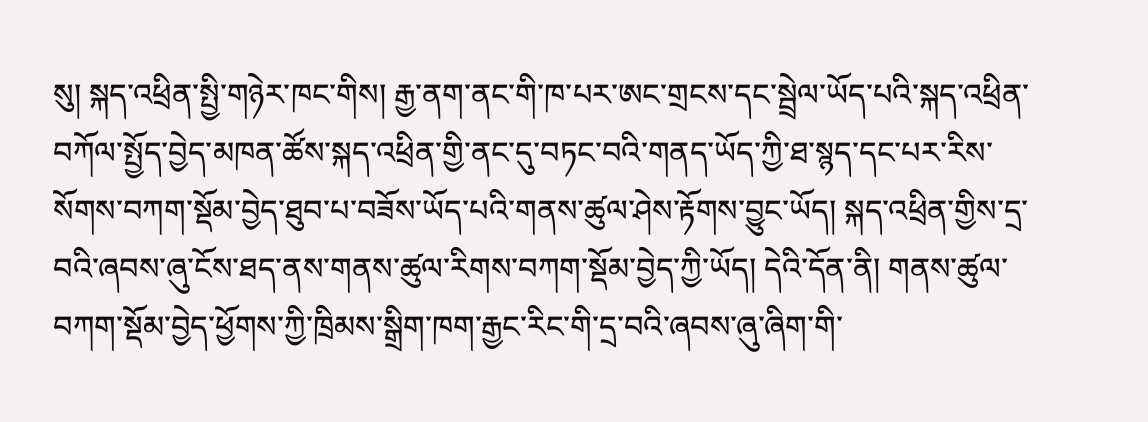སུ། སྐད་འཕྲིན་སྤྱི་གཉེར་ཁང་གིས། རྒྱ་ནག་ནང་གི་ཁ་པར་ཨང་གྲངས་དང་སྦྲེལ་ཡོད་པའི་སྐད་འཕྲིན་བཀོལ་སྤྱོད་བྱེད་མཁན་ཚོས་སྐད་འཕྲིན་གྱི་ནང་དུ་བཏང་བའི་གནད་ཡོད་ཀྱི་ཐ་སྙད་དང་པར་རིས་སོགས་བཀག་སྡོམ་བྱེད་ཐུབ་པ་བཟོས་ཡོད་པའི་གནས་ཚུལ་ཤེས་རྟོགས་བྱུང་ཡོད། སྐད་འཕྲིན་གྱིས་དྲ་བའི་ཞབས་ཞུ་ངོས་ཐད་ནས་གནས་ཚུལ་རིགས་བཀག་སྡོམ་བྱེད་ཀྱི་ཡོད། དེའི་དོན་ནི། གནས་ཚུལ་བཀག་སྡོམ་བྱེད་ཕྱོགས་ཀྱི་ཁྲིམས་སྒྲིག་ཁག་རྒྱང་རིང་གི་དྲ་བའི་ཞབས་ཞུ་ཞིག་གི་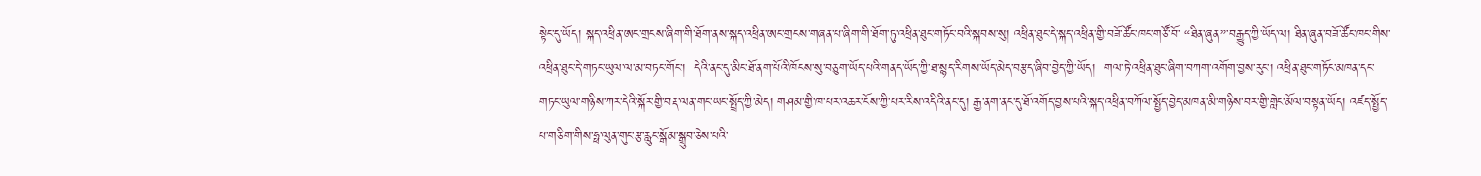སྟེང་དུ་ཡོད། སྐད་འཕྲིན་ཨང་གྲངས་ཞིག་གི་ཐོག་ནས་སྐད་འཕྲིན་ཨང་གྲངས་གཞན་པ་ཞིག་གི་ཐོག་ཏུ་འཕྲིན་ཐུང་གཏོང་བའི་སྐབས་སུ། འཕྲིན་ཐུང་དེ་སྐད་འཕྲིན་གྱི་བཟོ་ཚོང་ཁང་གཙོ་བོ་ “ཐིན་ཞུན”་བརྒྱུད་ཀྱི་ཡོད་ལ། ཐིན་ཞུན་བཟོ་ཚོང་ཁང་གིས་འཕྲིན་ཐུང་དེ་གཏང་ཡུལ་ལ་མ་བཏང་གོང་།  དེའི་ནང་དུ་མིང་ཐོ་ནག་པོའི་ཁོངས་སུ་བཅུག་ཡོད་པའི་གནད་ཡོད་ཀྱི་ཐ་སྙད་རིགས་ཡོད་མེད་བརྩད་ཞིབ་བྱེད་ཀྱི་ཡོད།  གལ་ཏེ་འཕྲིན་ཐུང་ཞིག་བཀག་འགོག་བྱས་རུང་། འཕྲིན་ཐུང་གཏོང་མཁན་དང་གཏང་ཡུལ་གཉིས་ཀར་དེའི་སྐོར་གྱི་བརྡ་ལན་གང་ཡང་སྤྲོད་ཀྱི་མེད། གཤམ་གྱི་ཁ་པར་འཆར་ངོས་ཀྱི་པར་རིས་འདིའི་ནང་དུ། རྒྱ་ནག་ནང་དུ་ཐོ་འགོད་བྱས་པའི་སྐད་འཕྲིན་བཀོལ་སྤྱོད་བྱེད་མཁན་མི་གཉིས་བར་གྱི་གླེང་མོལ་བསྟན་ཡོད། འཛད་སྤྱོད་པ་གཅིག་གིས་ཧྥ་ལུན་གུང་རྩ་རླུང་སྒོམ་སྒྲུབ་ཅེས་པའི་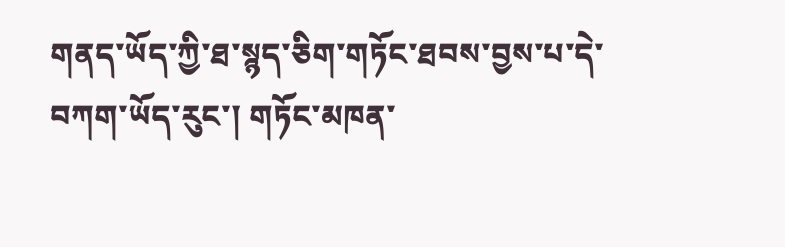གནད་ཡོད་ཀྱི་ཐ་སྙད་ཅིག་གཏོང་ཐབས་བྱས་པ་དེ་བཀག་ཡོད་རུང་། གཏོང་མཁན་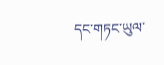དང་གཏང་ཡུལ་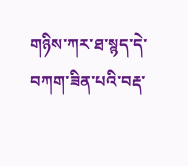གཉིས་ཀར་ཐ་སྙད་དེ་བཀག་ཟིན་པའི་བརྡ་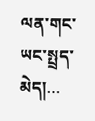ལན་གང་ཡང་སྤྲད་མེད།…